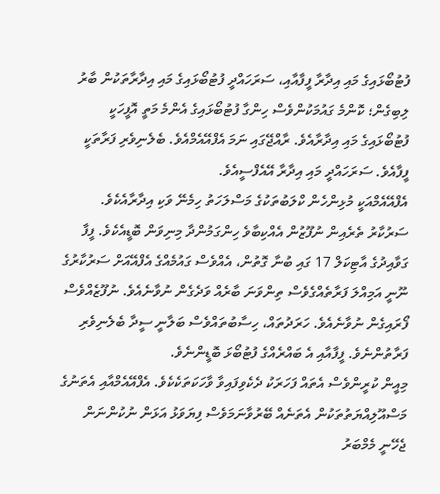ފުޓުބޯޅައިގެ މައި އިދާރާ ފީފާއާއި، ސަރަހައްދީ ފުޓުބޯޅައިގެ މައި އިދާރާތަކުން ބާރު ލިބިގެން؛ ކޮންމެ ގައުމަކުންވެސް ހިންގާ ފުޓުބޯޅައިގެ އެންމެ މަތީ އޮފީހަކީ ފުޓުބޯޅައިގެ މައި އިދާރާއެވެ. ރާއްޖޭގައި ނަމަ އެފްއޭއެމްއެވެ. ބެލެނިވެރި ފަރާތަކީ ފީފާއެވެ. ސަރަހައްދީ މައި އިދާރާ އޭއެފްސީއެވެ.
އެފްއޭއެމްއަކީ މުޅިންހެން ކްލަބުތަކުގެ މަސްލަހަތު ހިމެނޭ ވަކި އިދާރާއެކެވެ. ސަރުކާރު ތެރެއިން ނުފޫޒުން އެއްކިބާވެ ހިންގަމުންދާ މިނިވަން ބޮޑީއެކެވެ. ފީފާ ގަވާއިދުގެ އާޓިކަލް 17 ގައި ބުނާ ގޮތުން، އެއްވެސް ގައުމެއްގެ އެފްއޭއަށް ސަރުކާރުގެ ނޫނީ އަމިއްލަ ފަރާތެއްގެވެސް ތިންވަނަ ބާރެއް ވަދެގެން ނުވާނެއެވެ. ނުފޫޒެއްވެސް ފޯރައިގެން ނުވާނެއެވެ. ހަރަދުތައް، ހިސާބުތައްވެސް ބަލާނީ ސީދާ ބެލެނިވެރި ފަރާތުންނެވެ. ފީފާއާއި އެ ބައްރެއްގެ ފުޓުބޯޅަ ބޮޑީންނެވެ.
މިއީން ކުރީންވެސް އެތައް ފަހަރަކު ދެކެވިފައިވާ ވާހަކަތަކެކެވެ. އެފްއޭއެމްއާއި އެތަނުގެ މަސްއޫލިއްޔަތުތަކުން އެތަނެއް ބޭރުވާނަމަވެސް ފިޔަވަޅު އަޅަން ނުކުންނަން ޖެހޭނީ މެމްބަރު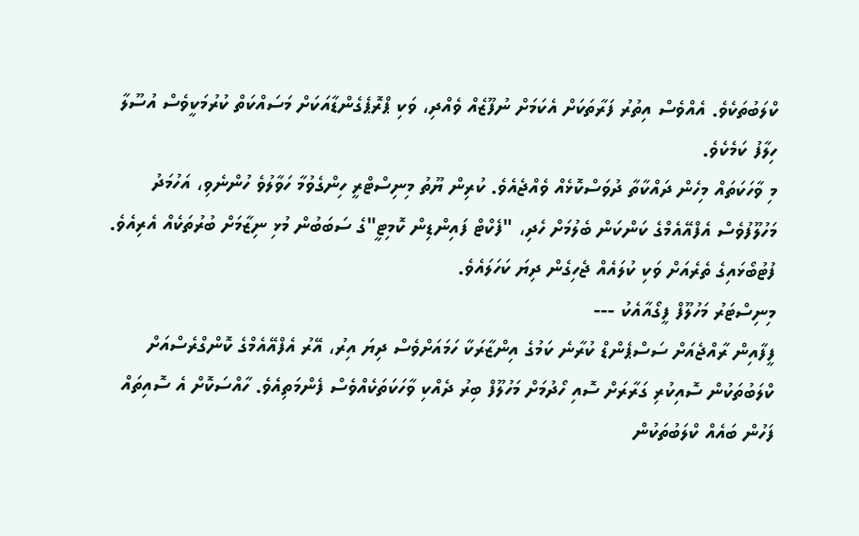ކްލަބުތަކެވެ. އެއްވެސް އިތުރު ފަރާތަކަށް އެކަމަށް ނުފޫޒެއް ވެއްދި، ވަކި ޕްރޮޕެގެންޑާއަކަށް މަސައްކަތް ކުރުމަކީވެސް އުސޫލާ ހިލާފު ކަމެކެވެ.
މި ވާހަކަތައް މިހެން ދައްކާތާ ދުވަސްކޮޅެއް ވެއްޖެއެވެ. ކުރިން ޔޫތު މިނިސްޓްރީ ހިންގެވުމާ ހަވާލުވެ ހުންނެވި، އަހުމަދު މަހުލޫފުވެސް އެފްއޭއެމްގެ ކަންކަން ބެލުމަށް ހެދި، "ފެކްޓް ފައިންޑިން ކޮމިޓީ"ގެ ސަބަބުން މުޅި ނިޒާމަށް ބުރުތަކެއް އެރިއެވެ. ފުޓުބޯޅައިގެ ތެރެއަށް ވަކި ކުލައެއް ޖެހިގެން ދިޔަ ކަހަލައެވެ.
މިނިސްޓަރު މަހުލޫފް ފީގޯއާއެކު ---
ފީފާއިން ރާއްޖެއަށް ސަސްޕެންޑް ކުރާނެ ކަމުގެ އިންޒާރަކާ ހަމައަށްވެސް ދިޔަ އިރު، އޭރު އެފްއޭއެމްގެ ކޮންގްރެސްއަށް ކްލަބުތަކުން ސޮއިކުރި ގަރާރަށް ސޮއި ހޯދުމަށް މަހުލޫފް ބިރު ދެއްކި ވާހަކަތަކެއްވެސް ފެންމަތިއެވެ. ހާއްސަކޮށް އެ ސޮއިތައް ފަހުން ބައެއް ކްލަބުތަކުން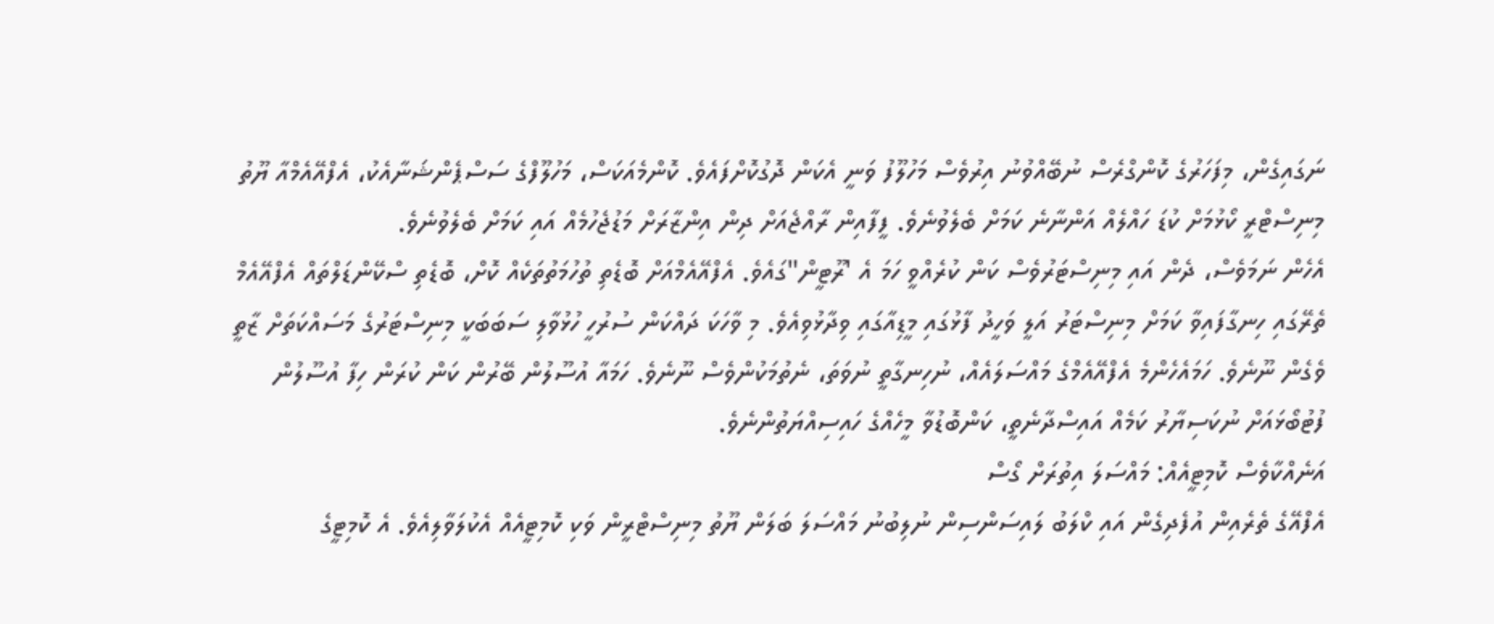ނަގައިގެން، މިފަހަރުގެ ކޮންގްރެސް ނުބޭއްވުނު އިރުވެސް މަހުލޫފު ވަނީ އެކަން ދޮގުކޮށްފައެވެ. ކޮންމެއަކަސް، މަހުލޫފްގެ ސަސްޕެންޝަނާއެކު، އެފްއޭއެމްއާ ޔޫތު މިނިސްޓްރީ ކޯޅުމަށް ކުޑަ ހައްލެއް އަންނާނެ ކަމަށް ބެލެވުނެވެ. ފީފާއިން ރާއްޖެއަށް ދިން އިންޒާރަށް މަޑުޖެހުމެއް އައި ކަމަށް ބެލެވުނެވެ.
އެހެން ނަމަވެސް، ދެން އައި މިނިސްޓަރުވެސް ކަން ކުރެއްވީ ހަމަ އެ 'ރޫޓީން"ގައެވެ. އެފްއޭއެމްއަށް ބޮޑެތި ތުހުމަތުތަކެއް ކޮށް، ބޮޑެތި ސްކޭންޑަލްތައް އެފްއޭއެމް ތެރޭގައި ހިނގާފައިވާ ކަމަށް މިނިސްޓަރު އަލީ ވަހީދު ފާޅުގައި މީޑިއާގައި ވިދާޅުވިއެވެ. މި ވާހަކަ ދައްކަން ސުރުހީ ހުޅުވާލި ސަބަބަކީ މިނިސްޓަރުގެ މަސައްކަތަށް ޒާތީ ވެގެން ނޫނެވެ. ހަމައެހެންމެ އެފްއޭއެމްގެ މައްސަލައެއް، ނުހިނގާތީ ނުވަތަ، ނެތުމަކުންވެސް ނޫނެވެ. ހަމައާ އުސޫލުން ބޭރުން ކަން ކުރަން ހިފާ އުސޫލުން ފުޓުބޯޅައަށް ނުކަސިޔާރު ކަމެއް އައިސްދާނެތީ، ކަންބޮޑުވާ މީހެއްގެ ހައިސިއްޔަތުންނެވެ.
އަނެއްކާވެސް ކޮމިޓީއެއް: މައްސަލަ އިތުރަށް ގޯސް
އެފްއޭގެ ތެރެއިން އުފެދިގެން އައި ކްލަބު ލައިސަންސިން ނުލިބުނު މައްސަލަ ބަލަން ޔޫތު މިނިސްޓްރީން ވަކި ކޮމިޓީއެއް އެކުލަވާލިއެވެ. އެ ކޮމިޓީގެ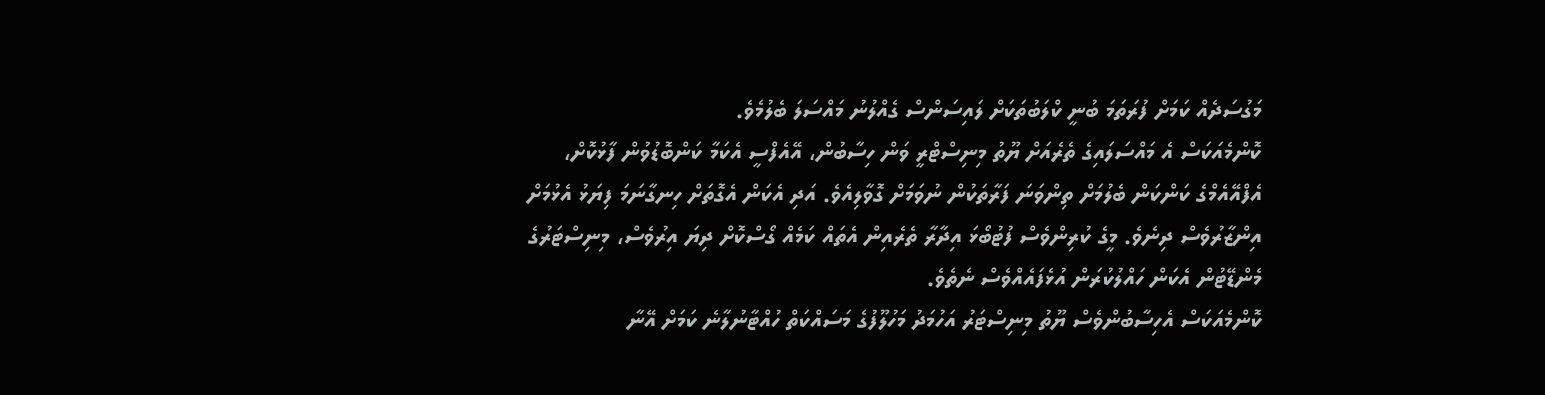މަގުސަދެއް ކަމަށް ފުރަތަމަ ބުނީ ކްލަބުތަކަށް ލައިސަންސް ގެއްލުނު މައްސަލަ ބެލުމެވެ.
ކޮންމެއަކަސް އެ މައްސަލައިގެ ތެރެއަށް ޔޫތު މިނިސްޓްރީ ވަން ހިސާބުން، އޭއެފްސީ އެކަމާ ކަންބޮޑުވުން ފާޅުކޮށް، އެފްއޭއެމްގެ ކަންކަން ބެލުމަށް ތިންވަނަ ފަރާތަކުން ނުވަމަށް ގޮވާލިއެވެ. އަދި އެކަން އެގޮތަށް ހިނގާނަމަ ފިޔަޅު އެޅުމަށް އިންޒާރުވެސް ދިނެވެ. މީގެ ކުރިންވެސް ފުޓުބޯޅަ އިދާރާ ތެރެއިން އެތައް ކަމެއް ގޯސްކޮށް ދިޔަ އިރުވެސް، މިނިސްޓަރުގެ މެންޑޭޓުން އެކަން ހައްލުކުރަން އުޅެފައެއްވެސް ނެތެވެ.
ކޮންމެއަކަސް އެހިސާބުންވެސް ޔޫތު މިނިސްޓަރު އަހުމަދު މަހުލޫފުގެ މަސައްކަތް ހުއްޓާނުލާނެ ކަމަށް އޭނާ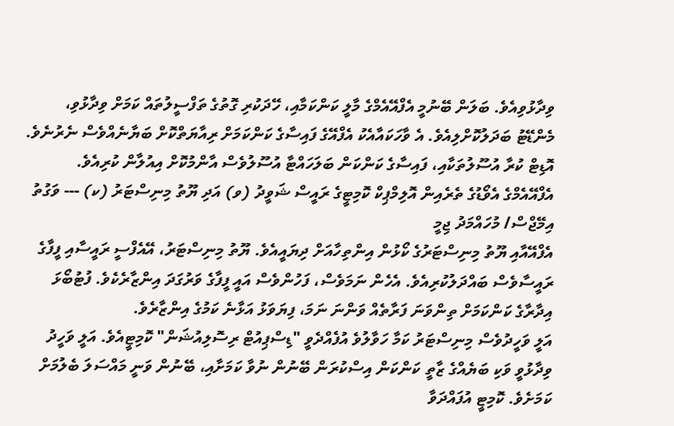ވިދާޅުވިއެވެ. ބަލަން ބޭނުމީ އެފްއޭއެމްގެ މާލީ ކަންކަމާއި، ހޭދަކުރި ގޮތުގެ ތަފްސީލުތައް ކަމަށް ވިދާޅުވި، މެންޑޭޓު ބަދަލުކޮށްލިއެވެ. އެ ވާހަކައާއެކު އެފްއޭގެ ފައިސާގެ ކަންކަމަށް ރިއާޔަތްކޮށް ބަޔާނެއްވެސް ނެރުނެވެ. އޮޑިޓް ކުރާ އުސޫލުތަކާއި، ފައިސާގެ ކަންކަން ބަލަހައްޓާ އުސޫލުވެސް އާންމުކޮށް އިއުލާން ކުރިއެވެ.
އެފްއޭއެމްގެ އެވޯޑުގެ ތެރެއިން އޮލިމްޕިކް ކޮމިޓީގެ ރައީސް ޝަވީދު (ވ) އަދި ޔޫތު މިނިސްޓަރު (ކ) --- ވަގުތު އިމޭޖްސް/ މުހައްމަދު ޖިމީ
އެފްއޭއާއި ޔޫތު މިނިސްޓަރުގެ ކޯޅުން އިންތިހާއަށް ދިޔައީއެވެ. ޔޫތު މިނިސްޓަރު، އޭއެފްސީ ރައީސާއި ފީފާގެ ރައީސާވެސް ބައްދަލުކުރިއެވެ. އެހެން ނަމަވެސް، ފަހުންވެސް އައީ ފީފާގެ ވަރުގަދަ އިންޒާރެކެވެ. ފުޓުބޯޅަ އިދާރާގެ ކަންކަމަށް ތިންވަނަ ފަރާތެއް ވަންނަ ނަމަ، ފިޔަވަޅު އަޅާނެ ކަމުގެ އިންޒާރެވެ.
އަލީ ވަހީދުވެސް މިނިސްޓަރު ކަމާ ހަވާލުވެ އުފެއްދެވީ "ޑިސްޕިއުޓް ރިސޮލިއުޝަން" ކޮމިޓީއެވެ. އަލީ ވަހީދު ވިދާޅުވީ ވަކި ބަޔެއްގެ ޒާތީ ކަންކަން އިސްކުރަން ބޭނުން ނުވާ ކަމަށާއި، ބޭނުން ވަނީ މައްސަލަ ބެލުމަށް ކަމަށެވެ. ކޮމިޓީ އުފައްދަވާ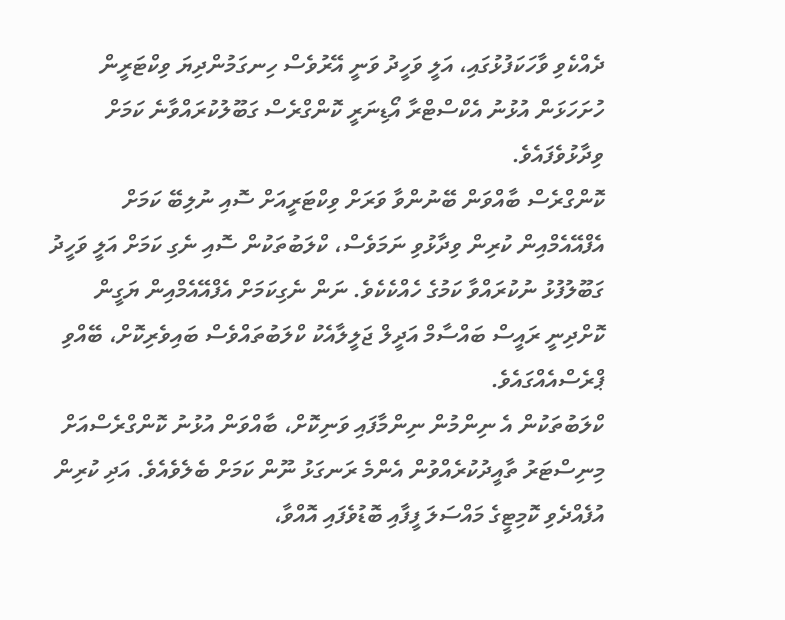ދެއްކެވި ވާހަކަފުޅުގައި، އަލީ ވަހީދު ވަނީ އޭރުވެސް ހިނގަމުންދިޔަ ވިކްޓަރީން ހުށަހަޅަން އުޅުނު އެކްސްޓްރާ އޯޑިނަރީ ކޮންގްރެސް ގަބޫލުކުރައްވާނެ ކަމަށް ވިދާޅުވެފައެވެ.
ކޮންގްރެސް ބާއްވަން ބޭނުންވާ ވަރަށް ވިކްޓަރީއަށް ސޮއި ނުލިބޭ ކަމަށް އެފްއޭއެމްއިން ކުރިން ވިދާޅުވި ނަމަވެސް، ކްލަބުތަކުން ސޮއި ނެގި ކަމަށް އަލީ ވަހީދު ގަބޫލުފުޅު ނުކުރައްވާ ކަމުގެ ހެއްކެކެވެ. ނަން ނެގިކަމަށް އެފްއޭއެމްއިން ޔަގީން ކޮށްދިނީ ރައީސް ބައްސާމް އަދީލް ޖަލީލާއެކު ކްލަބުތައްވެސް ބައިވެރިކޮށް، ބޭއްވި ޕްރެސްއެއްގައެވެ.
ކްލަބުތަކުން އެ ނިންމުން ނިންމާފައި ވަނިކޮށް، ބާއްވަން އުޅުނު ކޮންގްރެސްއަށް މިނިސްޓަރު ތާއީދުކުރެއްވުން އެންމެ ރަނގަޅު ނޫން ކަމަށް ބެލެވެއެވެ. އަދި ކުރިން އުފެއްދެވި ކޮމިޓީގެ މައްސަލަ ފީފާއި ބޮޑުވެފައި އޮއްވާ،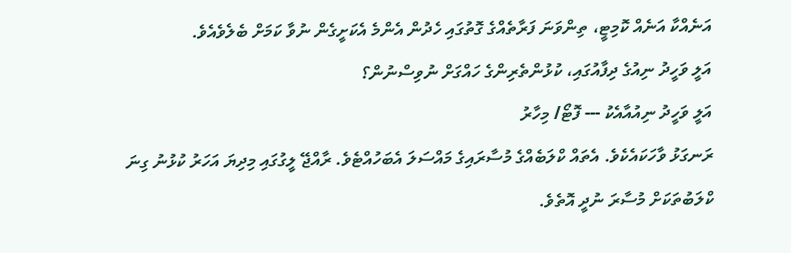އަނެއްކާ އަނެއް ކޮމިޓީ، ތިންވަނަ ފަރާތެއްގެ ގޮތުގައި ހެދުން އެންމެ އެކަށީގެން ނުވާ ކަމަށް ބެލެވެއެވެ.
އަލީ ވަހީދު ނިއުގެ ދިފާއުގައި، ކުޅުންތެރިންގެ ހައްގަށް ނުވިސްނުން؟
އަލީ ވަހީދު ނިއުއާއެކު --- ފޮޓޯ/ މިހާރު
ރަނގަޅު ވާހަކައެކެވެ. އެތައް ކްލަބެއްގެ މުސާރައިގެ މައްސަލަ އެބަހުއްޓެވެ. ރާއްޖޭ ލީގުގައި މިދިޔަ އަހަރު ކުޅުނު ގިނަ ކްލަބުތަކަށް މުސާރަ ނުދީ އޮތެވެ.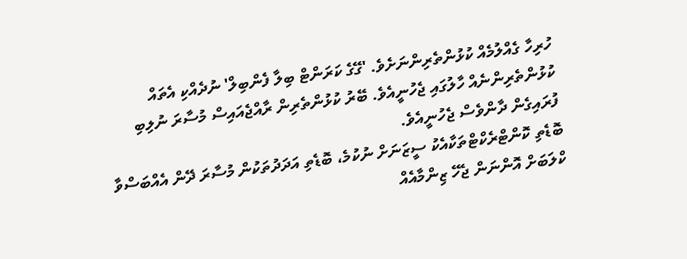ހުރިހާ ގެއްލުމެއް ކުޅުންތެރިންނަށެވެ. 'ގޭގެ ކަރަންޓް ބިލާ ފެންބިލް' ނުދެއްކި އެތައް ކުޅުންތެރިންނެއް ހާލުގައި ޖެހުނީއެވެ. ބޭރު ކުޅުންތެރިން ރާއްޖެއައިސް މުސާރަ ނުލިބި ފުރައިގެން ދާންވެސް ޖެހުނީއެވެ.
ބޮޑެތި ކޮންޓްރެކްޓްތަކާއެކު ސީޒަނަށް ނުކުމެ، ބޮޑެތި އަދަދުތަކުން މުސާރަ ދޭން އެއްބަސްވާ ކްލަބަށް އޮންނަން ޖެހޭ ޒިންމާއެއް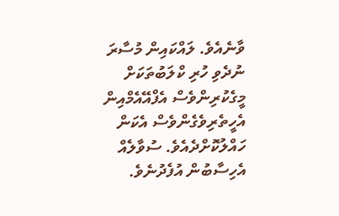ވާނެއެވެ. ލައްކައިން މުސާރަ ނުދެވި ހުރި ކްލަބުތަކަށް މީގެކުރިންވެސް އެފްއޭއެމްއިން އެހީތެރިވެގެންވެސް އެކަން ހައްލުކޮށްދެއެވެ. ސުވާލެއް އެހިސާބުން އުފެދުނެވެ.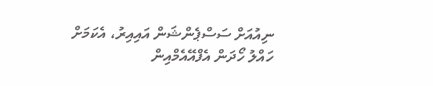ނިއުއަށް ސަސްޕެންޝަން އައިއިރު، އެކަމަށް ހައްލު ހޯދަން އެފްއޭއެމްއިން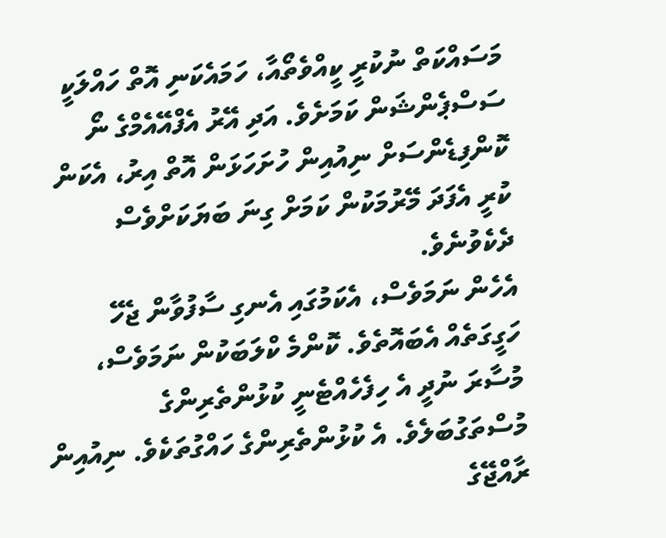މަސައްކަތް ނުކުރީ ކީއްވެތޯއާ، ހަމައެކަނި އޮތް ހައްލަކީ ސަސްޕެންޝަން ކަމަށެވެ. އަދި އޭރު އެފްއޭއެމްގެ ނޯ ކޮންފިޑެންސަށް ނިއުއިން ހުށަހަޅަން އޮތް އިރު، އެކަން ކުރީ އެފަދަ މޭރުމަކުން ކަމަށް ގިނަ ބަޔަކަށްވެސް ދެކެވުނެވެ.
އެހެން ނަމަވެސް، އެކަމުގައި އެނގި ސާފުވާން ޖެހޭ ހަގީގަތެއް އެބައޮތެވެ. ކޮންމެ ކްލަބަކުން ނަމަވެސް، މުސާރަ ނުދީ އެ ހިފެހެއްޓެނީ ކުޅުންތެރިންގެ މުސްތަގުބަލެވެ. އެ ކުޅުންތެރިންގެ ހައްގުތަކެވެ. ނިއުއިން ރާއްޖޭގެ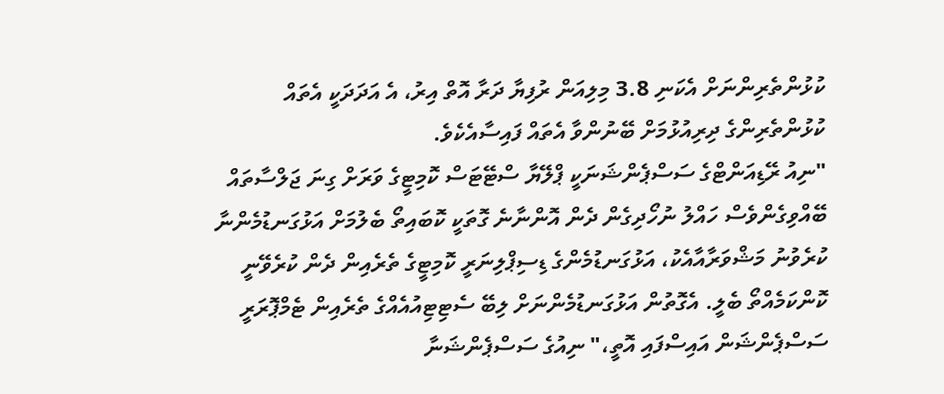ކުޅުންތެރިންނަށް އެކަނި 3.8 މިލިއަން ރުފިޔާ ދަރާ އޮތް އިރު، އެ އަދަދަކީ އެތައް ކުޅުންތެރިންގެ ދިރިއުޅުމަށް ބޭނުންވާ އެތައް ފައިސާއެކެވެ.
"ނިއު ރޭޑިއަންޓްގެ ސަސްޕެންޝަނަކީ ޕްލޭޔާ ސްޓޭޓަސް ކޮމިޓީގެ ވަރަށް ގިނަ ޖަލްސާތައް ބޭއްވިގެންވެސް ހައްލު ނުހޯދިގެން ދެން އޮންނާނެ ގޮތަކީ ކޮބައިތޯ ބެލުމަށް އަޅުގަނޑުމެންނާ ކުރެވުނު މަޝްވަރާއާއެކު، އަޅުގަނޑުމެންގެ ޑިސިޕްލިނަރީ ކޮމިޓީގެ ތެރެއިން ދެން ކުރެވޭނީ ކޮންކަމެއްތޯ ބެލީ. އެގޮތުން އަޅުގަނޑުމެންނަށް ލިބޭ ސެޓިޓިއުއެއްގެ ތެރެއިން ޓެމްޕޮރަރީ ސަސްޕެންޝަން އައިސްފައި އޮތީ،" ނިއުގެ ސަސްޕެންޝަނާ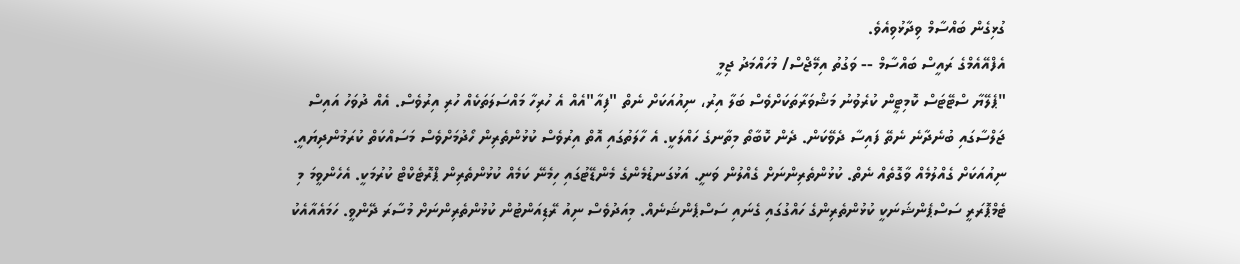ގުޅިގެން ބައްސާމް ވިދާޅުވިއެވެ.
އެފްއޭއެމްގެ ރައީސް ބައްސާމް -- ވަގުތު އިމޭޖްސް/ މުހައްމަދު ޖިމީ
"ޕެލޭޔާ ސްޓޭޓަސް ކޮމިޓީން ކުރެވުނު މަޝްވަރާތަކަށްވެސް ބަލާ އިރު، ނިއުއަކަށް ނެތް "ފިއާ"އެއް އެ ހުރިހާ މައްސަލަތަކެއް ހުރި އިރުވެސް. އެއް ދުވަހު އައިސް ޖަލްސާގައި ބުނެދާނެ ނެތޭ ފައިސާ ދެވޭކަން. ދެން ކޮބާތޯ މިތާނގެ ހައްލަކީ. އެ ހާލަތުގައި އޮތް އިރުވެސް ކުޅުންތެރިން ހޯދުމަށްވެސް މަސައްކަތް ކުރަމުންދިޔައީ. ނިއުއަކަށް ގެއްލުމެއް ވާގޮތެއް ނެތް. ކުޅުންތެރިންނަށް ގެއްލުން ވަނީ. އަޅުގަނޑުމެންގެ މެންޑޭޓުގައި ހިމެނޭ ކަމެއް ކުޅުންތެރިން ޕްރޮޓެކްޓް ކުރުމަކީ. އެހެންވީމަ މި ޓެމްޕޮރަރީ ސަސްޕެންޝަނަކީ ކުޅުންތެރިންގެ ހައްގުގައި ގެނައި ސަސްޕެންޝަނެއް. މިއަދުވެސް ނިއު ރޭޑިއަންޓުން ކުޅުންތެރިންނަށް މުސާރަ ދޭންވީ. ހަމައެއާއެކު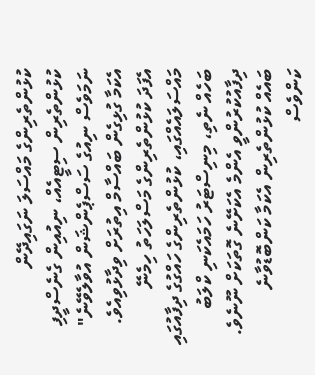ކުޅުންތެރިންގެ މައްސަލަ ނަގައިދޭން ކުޅުންތެރިން ސިޓީއެއް، ނިއުއިން ގެނެސްދީފި ނަމަވެސް ނިއުގެ ސަސްޕެންޝަން އުވާލެވޭނެ" އެކަމާ ގުޅިގެން ބައްސާމް އިތުރަށް ވިދާޅުވިއެވެ.
އެފަދަ ކުޅުންތެރިންގެ މަސްލަހަތު ހިމެނޭ މައްސަލައެއްގައި، ކުޅުންތެރިންގެ ހައްގުގެ ދިފާއުގައި ބަހެއް ނެތި، މިނިސްޓަރު ހަމައެކަނި ކްލަބު ދިފާއުކުރުންވީ އެންމެ އެކަށޭނެ ގޮތަކަށް ނޫނެވެ. ބައެއް ކުޅުންތެރިން އެކަމާ ކަންބޮޑުވާނެ ކަންވެސް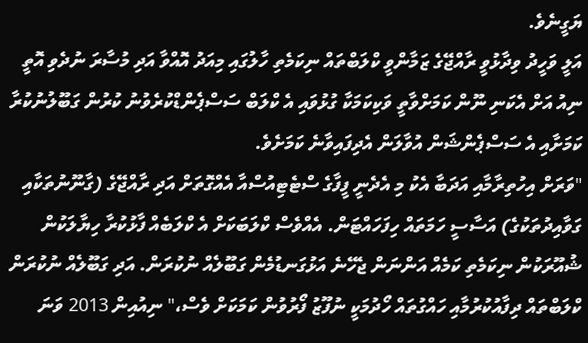ޔަގީނެވެ.
އަލީ ވަހީދު ވިދާޅުވީ ރާއްޖޭގެ ޒަމާންވީ ކްލަބްތައް ނިކަމެތި ހާލުގައި މިއަދު އޮއްވާ އަދި މުސާރަ ނުދެވި އޮތީ ނިއު އަށް އެކަނި ނޫން ކަމަށްވާތީ ވަކިކަމަކާ ގުޅުވައި އެ ކްލަބް ސަސްޕެންޑްކުރެވުނު ކުރުން ގަބޫލުނުކުރާ ކަމަށާއި އެ ސަސްޕެންޝަން އުވާލަން އެދިފައިވާނެ ކަމަށެވެ.
"ވަރަށް އިހުތިރާމާއި އަދަބާ އެކު މި އެދެނީ ފީފާގެ ސްޓެޓިއުސްއާ އެއްގޮތަށް އަދި ރާއްޖޭގެ (ގާނޫނުތަކާއި ގަވާއިދުތަކުގެ) އަސާސީ ހަމަތައް ހިފަހައްޓަން. އެއްވެސް ކްލަބަކަށް އެ ކްލަބެއް ފާޅުކުރާ ހިޔާލަކުން ޝުއޫރަކުން ނިކަމެތި ކަމެއް އަންނަން ޖެހޭނެ އަޅުގަނޑުމެން ގަބޫލެއް ނުކުރަން. އަދި ގަބޫލެއް ނުކުރަން ކްލަބްތައް ދިފާއުކުރުމާއި ހައްގުތައް ހޯދުމަކީ ނުފޫޒު ފޯރުވުން ކަމަކަށް ވެސް،" ނިއުއިން 2013 ވަނަ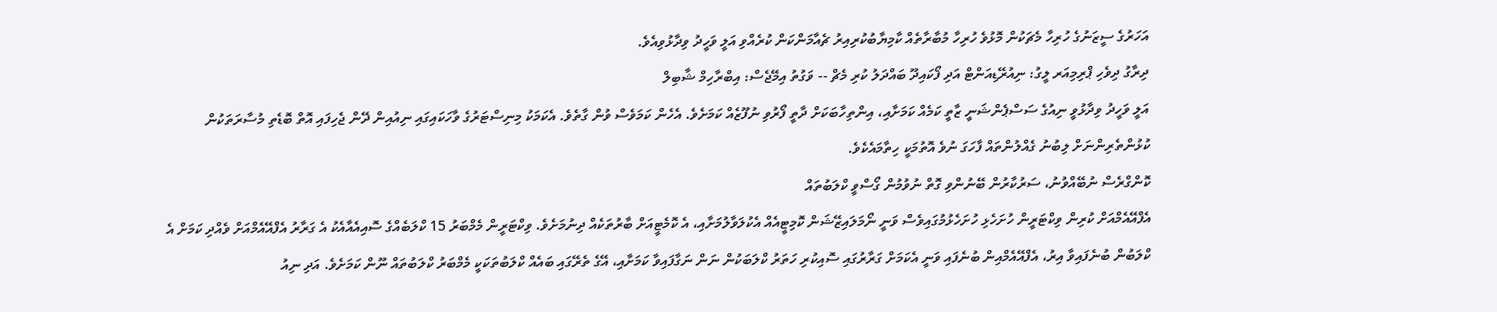އަހަރުގެ ސީޒަނުގެ ހުރިހާ މެޗަކުން މޮޅުވެ ހުރިހާ މުބާރާތެއް ކާމިޔާބުކުރިއިރު ޗެއާމަންކަން ކުރެއްވި އަލީ ވަހީދު ވިދާޅުވިއެވެ.
ދިރާގު ދިވެހި ޕްރިމިއަރ ލީގު: ނިއުރޭޑިއަންޓް އަދި ފޯކައިދޫ ބައްދަލު ކުރި މެޗް -- ވަގުތު އިމޭޖެސް: އިބްރާހިމް ޝާބިލް
އަލީ ވަހީދު ވިދާޅުވީ ނިއުގެ ސަސްޕެންޝަނީ ޒާތީ ކަމެއް ކަމަށާއި، އިންތިހާބަކަށް ދާތީ ފޯރުވި ނުފޫޒެއް ކަމަށެވެ. އެހެން ކަމަވެސް ވުން ގާތެވެ. އެކަމަކު މިނިސްޓަރުގެ ވާހަކައިގައި ނިއުއިން ދޭން ޖެހިފައި އޮތް ބޮޑެތި މުސާރަތަކުން ކުޅުންތެރިންނަށް ލިބުނު ގެއްލުންތައް ފާހަގަ ނުވެ އޮތުމަކީ ހިތާމައެކެވެ.
ކޮންގްރެސް ނުބޭއްވުނު، ސަރުކާރުން ބޭނުންވި ގޮތް ނުވުމުން ގޯސްވީ ކްލަބުތައް
އެފްއޭއެމްއަށް ކުރިން ވިކްޓަރީން ހުށަހެޅި ހުށަހެޅުމުގައިވެސް ވަނީ ނޯމަލައިޒޭޝަން ކޮމިޓީއެއް އެކުލަވާލުމަށާއި، އެ ކޮމެޓީއަށް ބާރުތަކެއް ދިނުމަށެވެ. ވިކްޓަރީން މެމްބަރު 15 ކްލަބެއްގެ ސޮއިއެއާއެކު އެ ގަރާރު އެފްއޭއެމްއަށް ވެއްދި ކަމަށް އެ ކްލަބުން ބުނެފައިވާ އިރު، އެފްއޭއެމްއިން ބުނެފައި ވަނީ އެކަމަށް ގަރާރުގައި ސޮއިކުރި ހަތަރު ކްލަބަކުން ނަން ނަގާފައިވާ ކަމަށާއި، އޭގެ ތެރޭގައި ބައެއް ކްލަބުތަކަކީ މެމްބަރު ކްލަބުތައް ނޫން ކަމަށެވެ. އަދި ނިއު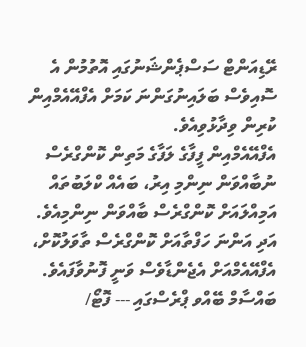ރޭޑިއަންޓް ސަސްޕެންޝަނުގައި އޮތުމުން އެ ސޮއިވެސް ބަލައިނުގަންނަ ކަމަށް އެފްއޭއެމްއިން ކުރިން ވިދާޅުވިއެވެ.
އެފްއޭއެމްއިން ފީފާގެ ލަފާގެ މަތިން ކޮންގްރެސް ނުބާއްވަން ނިންމި އިރު، ބައެއް ކްލަބުތައް އަމިއްލައަށް ކޮންގްރެސް ބާއްވަން ނިންމިއެވެ. އަދި އަންނަ ހަފްތާއަށް ކޮންގްރެސް ތާވަލުކޮށް، އެފްއޭއެމްއަށް އެޖެންޑާވެސް ވަނީ ފޮނުވާފައެވެ.
ބައްސާމް ބޭއްވ ޕްރެސްގައި --- ފޮޓޯ/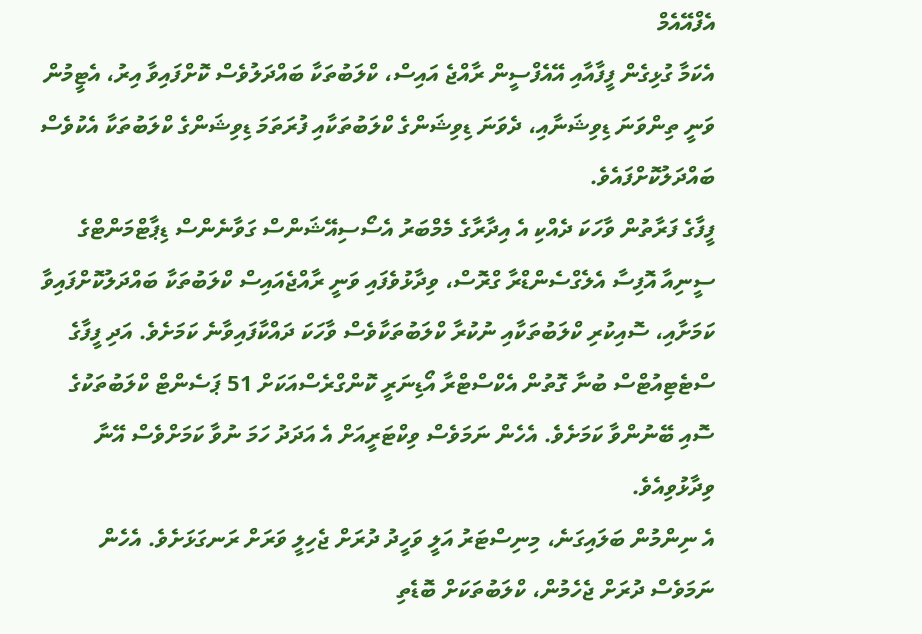އެފްއޭއެމް
އެކަމާ ގުޅިގެން ފީފާއާއި އޭއެފްސީން ރާއްޖެ އައިސް، ކްލަބުތަކާ ބައްދަލުވެސް ކޮށްފައިވާ އިރު، އެޓީމުން ވަނީ ތިންވަނަ ޑިވިޝަނާއި، ދެވަނަ ޑިވިޝަންގެ ކްލަބުތަކާއި ފުރަތަމަ ޑިވިޝަންގެ ކްލަބުތަކާ އެކުވެސް ބައްދަލުކޮށްފައެވެ.
ފީފާގެ ފަރާތުން ވާހަކަ ދެއްކި އެ އިދާރާގެ މެމްބަރު އެސޯސިއޭޝަންސް ގަވާނެންސް ޑިޕާޓްމަންޓްގެ ސީނިއާ އޮފިސާ އެލެގްސެންޑްރާ ގްރޮސް، ވިދާޅުވެފައި ވަނީ ރާއްޖެއައިސް ކްލަބުތަކާ ބައްދަލުކޮށްފައިވާ ކަމަށާއި، ސޮއިކުރި ކްލަބުތަކާއި ނުކުރާ ކްލަބުތަކާވެސް ވާހަކަ ދައްކާފައިވާނެ ކަމަށެވެ. އަދި ފީފާގެ ސްޓެޓިއުޓްސް ބުނާ ގޮތުން އެކްސްޓްރާ އޯޑިނަރީ ކޮންގްރެސްއަކަށް 51 ޕަސެންޓް ކްލަބުތަކުގެ ސޮއި ބޭނުންވާ ކަމަށެވެ. އެހެން ނަމަވެސް ވިކްޓަރީއަށް އެ އަދަދު ހަމަ ނުވާ ކަމަށްވެސް އޭނާ ވިދާޅުވިއެވެ.
އެ ނިންމުން ބަލައިގަނެ، މިނިސްޓަރު އަލީ ވަހީދު ދުރަށް ޖެހިލީ ވަރަށް ރަނގަޅަށެވެ. އެހެން ނަމަވެސް ދުރަށް ޖެހެމުން، ކްލަބުތަކަށް ބޮޑެތި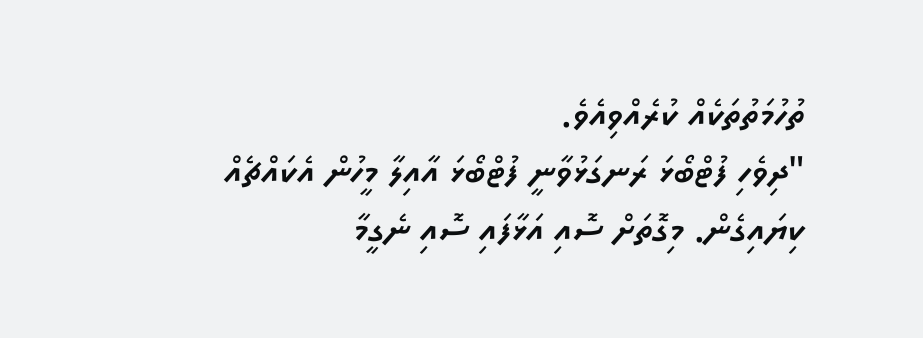ތުހުމަތުތަކެއް ކުރެއްވިއެވެ.
"ދިވެހި ފުޓްބޯޅަ ރަނގަޅުވާނީ ފުޓްބޯޅަ އާއިލާ މީހުން އެކައްޗެއް ކިޔައިގެން. މިގޮތަށް ސޮއި އަޅާފައި ސޮއި ނެގީމާ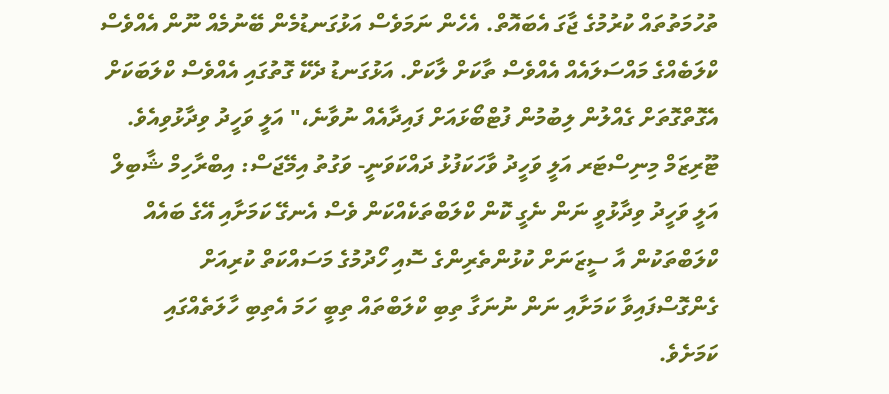ތުހުމަތުތައް ކުރުމުގެ ޖާގަ އެބައޮތް. އެހެން ނަމަވެސް އަޅުގަނޑުމެން ބޭނުމެއް ނޫން އެއްވެސް ކްލަބެއްގެ މައްސަލައެއް އެއްވެސް ތާކަށް ލާކަށް. އަޅުގަނޑު ދެކޭ ގޮތުގައި އެއްވެސް ކްލަބަކަށް އެގޮތްގޮތަށް ގެއްލުން ލިބުމުން ފުޓްބޯޅައަށް ފައިދާއެއް ނުވާނެ،" އަލީ ވަހީދު ވިދާޅުވިއެވެ.
ޓޫރިޒަމް މިނިސްޓަރ އަލީ ވަހީދު ވާހަކަފުޅު ދައްކަވަނީ- ވަގުތު އިމޭޖަސް: އިބްރާހިމް ޝާބިލް
އަލީ ވަހީދު ވިދާޅުވީ ނަން ނެގީ ކޮން ކްލަބްތަކެއްކަން ވެސް އެނގޭ ކަމަށާއި އޭގެ ބައެއް ކްލަބްތަކުން އާ ސީޒަނަށް ކުޅުންތެރިންގެ ސޮއި ހޯދުމުގެ މަސައްކަތް ކުރިއަށް ގެންގޮސްފައިވާ ކަމަށާއި ނަން ނުނަގާ ތިބި ކްލަބްތައް ތިބީ ހަމަ އެތިބި ހާލަތެއްގައި ކަމަށެވެ.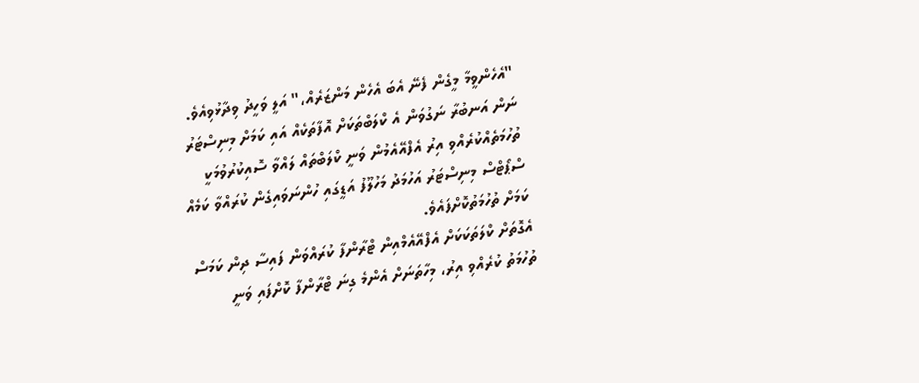"އެހެންވީމާ މީގެން ފެނޭ އެބަ އެހެން މަންޒަރެއް،" އަލީ ވަހީދު ވިދާޅުވިއެވެ.
ނަން އަނބުރާ ނަގުވަން އެ ކްލަބްތަކަށް އޮފާތަކެއް އައި ކަމަށް މިނިސްޓަރު ތުހުމަތެއްކުރެއްވި އިރު އެފްއޭއެމުން ވަނީ ކްލަބްތައް ލައްވާ ސޮއިކުރުވުމަކީ ސްޕޯޓްސް މިނިސްޓަރު އަހުމަދު މަހުލޫފު އަޑީގައި ހުންނަވައިގެން ކުރައްވާ ކަމެއް ކަމަށް ތުހުމަތުކޮށްފައެވެ.
އެގޮތަށް ކްލަތަކަކަށް އެފްއޭއެމްއިން ޓްރާންފާ ކުރައްވަން ފައިސާ ދިން ކަމަސް ތުހުމަތު ކުރެއްވި އިރު، މިހާތަނަށް އެންމެ ގިނަ ޓްރާންފާ ކޮށްފައި ވަނީ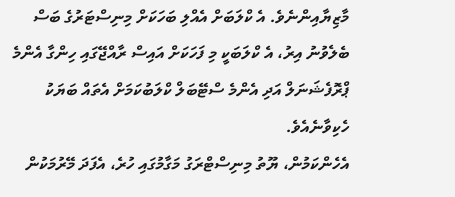މާޒިޔާއިންނެވެ. އެ ކްލަބަށް އެއްލި ބަހަކަށް މިނިސްޓަރުގެ ބަސް ބެލެވުނު އިރު، އެ ކްލަބަކީ މި ފަހަކަށް އައިސް ރާއްޖޭގައި ހިންގާ އެންމެ ޕްރޮފެޝަނަލް އަދި އެންމެ ސްޓޭބަލް ކްލަބުކަމަށް އެތައް ބަޔަކު ހެކިވާނެއެވެ.
އެހެންކަމުން، ޔޫތު މިނިސްޓްރަގު މަގާމުގައި ހުރެ، އެފަދަ މޭރުމަކުން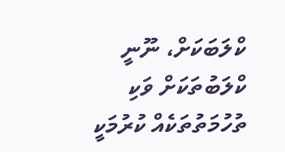ކްލަބަކަށް، ނޫނީ ކްލަބުތަކަށް ވަކި ތުހުމަތުތަކެއް ކުރުމަކީ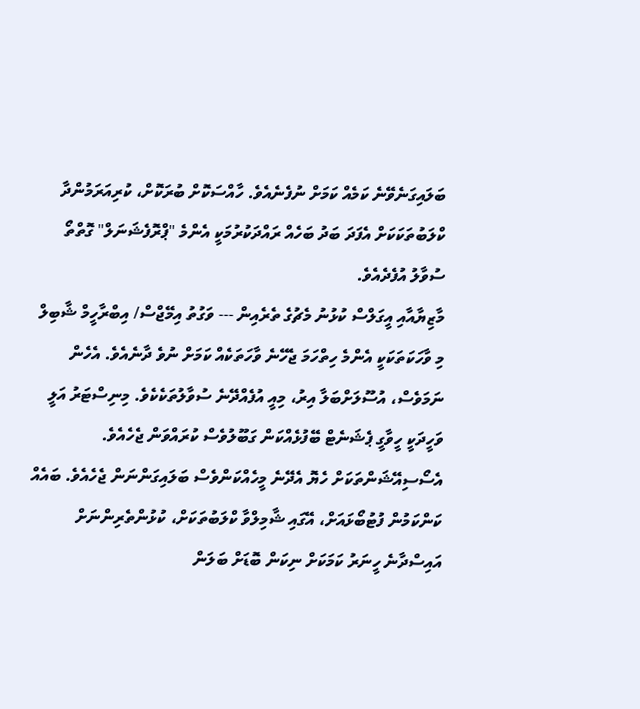ބަލައިގަނެވޭނެ ކަމެއް ކަމަށް ނުފެނެއެވެ. ހާއްސަކޮށް ބުރަކޮށް، ކުރިއަރަމުންދާ ކްލަބުތަކަކަށް އެފަދަ ބަދު ބަހެއް ރައްދަކުރުމަކީ އެންމެ "ޕްރޮފެޝަނަލް" ގޮތްތޯ ސުވާލު އުފެދެއެވެ.
މާޒިޔާއާއި އީގަލްސް ކުޅުނު މެޗުގެ ތެރެއިން --- ވަގުތު އިމޭޖްސް/ އިބްރާހީމް ޝާބިލް
މި ވާހަކަތަކަކީ އެންމެ ހިތްހަމަ ޖެހޭނެ ވާހަތަކެއް ކަމަށް ނުވެ ދާނެއެވެ. އެހެން ނަމަވެސް، އުސޫލަށްބަލާ އިރު، މިއީ އުފެއްދޭނެ ސުވާލުތަކެކެވެ. މިނިސްޓަރު އަލީ ވަހީދަކީ ހީވާގީ ޕެޝަނެޓް ބޭފުޅެއްކަން ގަބޫލުވެސް ކުރައްވަން ޖެހެއެވެ. އެސޯސިއޭޝަންތަކަށް ހެޔޮ އެދޭނެ މީހެއްކަންވެސް ބަލައިގަންނަން ޖެހެއެވެ. ބައެއް ކަންކަމުން ފުޓުބޯޅައަށް، އޭގައި ޝާމިލްވާ ކްލަބުތަކަށް، ކުޅުންތެރިންނަށް އައިސްދާނެ ހީނަރު ކަމަކަށް ނިކަން ބޮޑަށް ބަލަން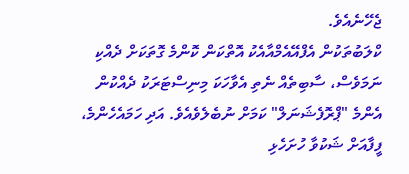ޖެހޭނެއެވެ.
ކްލަބުތަކުން އެފްއޭއެމްއާއެކު އޮތްކަން ކޮންމެ ގޮތަކަށް ދެއްކި ނަމަވެސް، ސާބިތެއް ނެތި އެވާހަކަ މިނިސްޓަރަކު ދެއްކުން އެންމެ "ޕްރޮފެޝަނަލް" ކަމަށް ނުބެލެވެއެވެ. އަދި ހަމައެހެންމެ، ފީފާއަށް ޝަކުވާ ހުށަހެޅި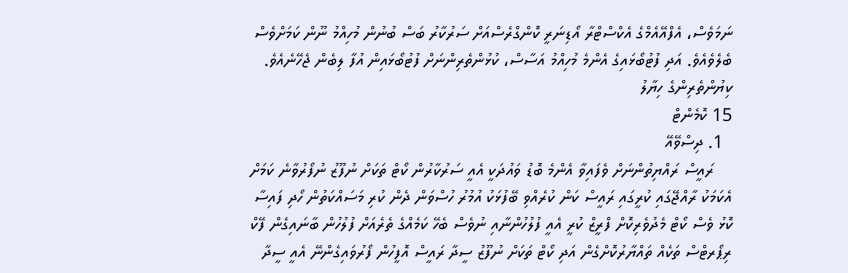ނަމަވެސް، އެފްއޭއެމްގެ އެކްސްޓްރާ އޯޑިނަރީ ކޮންގްރެސްއަށް ސަރުކާރު ބަސް ބުނުން މުހިއްމު ނޫން ކަމަށްވެސް ބެލެވެއެވެ. އަދި ފުޓުބޯޅައިގެ އެންމެ މުހިއްމު އަސާސް، ކުޅުންތެރިންނަށް ފުޓުބޯޅައިން އުފާ ލިބެން ޖެހޭނެއެވެ.
ކިޔުންތެރިންގެ ހިޔާލު
15 ކޮމެންޓް
  1. ދިސްވޭއޭ
    ރައީސް ރައްޔިތުންނަށް ވެފައިވާ އެންމެ ބޮޑު ވައުދަކީ އެއީ ސަރުކާރުން ކޯޓް ތަކަށް ނުފޫޒު ނުފޯރުވާނެ ކަމަށް އެކަމަކު ރާއްޖޭގައި ކުރީގައި ރައީސް ކަން ކުރެއްވި ބޭފުޅަކު އުމުރު ހުސްވަން ދެން ކުރި މަސައްކަތުން ހޯދި ފައިސާ ކޮޅު ވެސް ކޯޓް މެދުވެރިކޮށް ފްރީޒް ކުރީ އެއީ ފުލުހުންނާއި ނުވެސް ބެހޭ ކަމެއްގެ ތެރެއަށް ފުލުހުން ބާނައިގެން ފޭކް ރިޕޯރޓްސް ތަކެއް ތައްޔާރުކޮށްގެން އަދި ކޯޓް ތަކަށް ނުފޫޒު ސީދާ ރައީސް އޮފީހުން ފޯރުވައިގެންނޭ އެއީ ސީދާ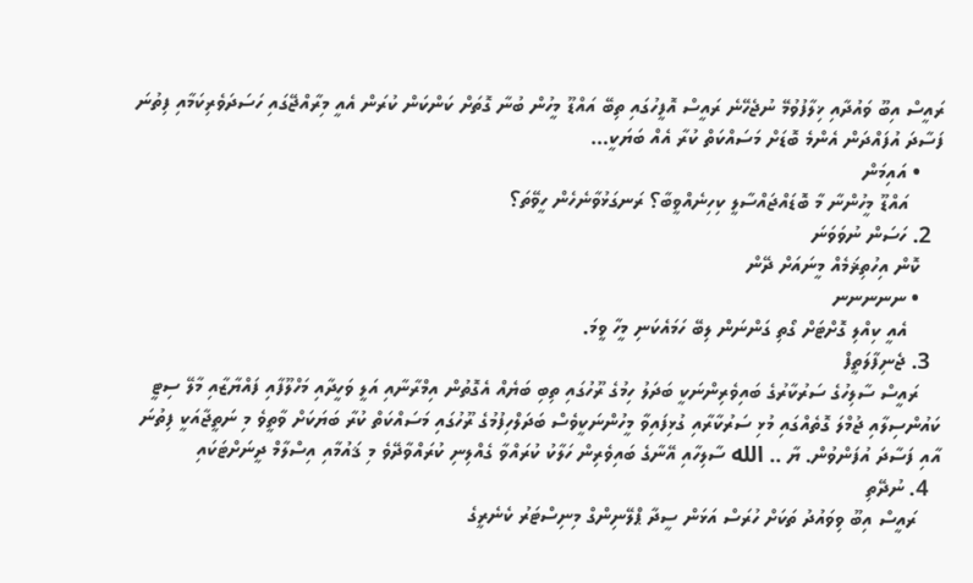ރައީސް އިބޫ ވައުދާއި ޚިލާފުވުމޭ ނުޖެހޭނެ ރައީސް އޮފީހުގައި ތިބޭ އައްޑޫ މީހުން ބުނާ ގޮތަށް ކަންކަން ކުރަން އެއީ މިރާއްޖޭގައި ހަސަދަވެރިކަމާއި ފިތުނަ ފަސާދަ އުފައްދަން އެންމެ ބޮޑަށް މަސައްކަތް ކުރާ އެއް ބަޔަކީ...
    • އައިމަން
      އައްޑޫ މީހުންނާ މާ ބޮޑައްޖައްސާލީ ކިހިނެއްވީބާ؟ ރަނގަޅުވާނެހެން ހީވޭތަ؟
  2. ހަސަން ނުވަވަނަ
    ކޮން އިހުތިޜަމެއް މީނައަށް ދޭން
    • ނނނނނ
      އެއީ ކިއްލި ގޮށްޓަށް ގޯތި ގަންނަން ލިބޭ ހަމައެކަނި މީހާ ވީމަ.
  3. ޖެނިފާލަތީފް
    ރައީސް ސާލިހުގެ ސަރުކާރުގެ ބައިވެރިންނަކީ ބަދަލު ހިމުގެ ރޫހުގައި ތިބި ބަޔެއް އެގޮތުން އިމްރާނާއި އަލީ ވަހީދާއި މަހްލޫފާއި ފައްޔާޒާއި މާލޭ ސިޓީ ކައުންސިލާއި ޖުމްލަ ގޮތެއްގައި މުޅި ސަރުކާރާއި ގުޅިފައިވާ މީހުންނަކީވެސް ބަދަލްހިފުމުގެ ރޫހުގައި މަސައްކަތް ކުރާ ބަޔަކަށް ވާތީވެ މި ނަތީޖާއަކީ ފިތުނަ އާއި ފަސާދަ އުފަންވުން. ޔާ .. الله ސާލިހާއި އޭނާގެ ބައިވެރިން ހަލާކު ކުރައްވާ ގެއްލިނި ކުރައްވާދޭވެ މި ޤައުމާއި އިސްލާމް ދީނަށްޓަކައި
  4. ނުދޭތި
    ރައީސް އިބޫ ވިވައުދު ތަކަށް ހުރަސް އަޅަން ސީދާ ޕްލޭނިންގް މިނިސްޓަރު ކެނެރީގެ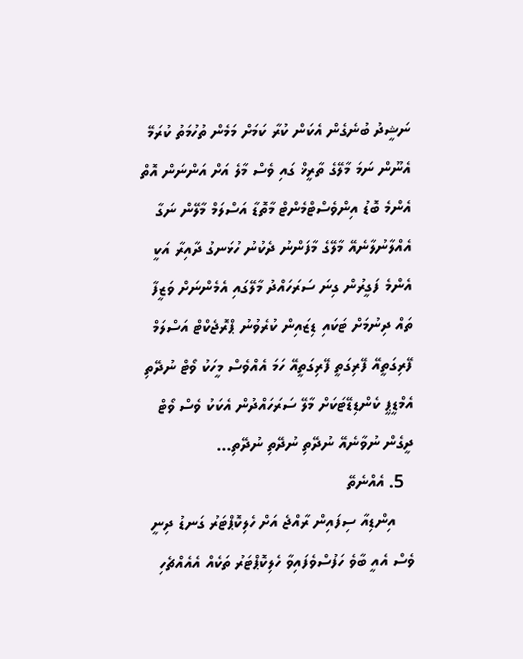ނަޝީދު ބުނެގެން އެކަން ކުރާ ކަމަށް މަމެން ތުހުމަތު ކުރަމޭ އެނޫން ނަމަ މާލޭގެ ތާރީޚް ގައި ވެސް މާލެ އަށް އަންނަން އޮތް އެންމެ ބޮޑު އިންވެސްޓްމެންޓް މާތޮޑާ އަސްލަމް މާލޭން ނަގާ އެއްލާނުލާނެއޭ މާލޭގެ މާފަންނު ދެކުނު ހުޅަނގު ދާއިރާ އަކީ އެންމެ ފަގީރުން ގިނަ ސަރަހައްދު މާލޭގައި އެމެންނަށް ވަޒީފާ ތައް ދިނުމަށް ޓަކައި ޑިޒައިން ކުރެވުނު ޕްރޮޖެކްޓް އަސްލަމް ފޭރިގަތީއޭ ފޭރިގަތީ ފޭރިގަތީއޭ ހަމަ އެއްވެސް މީހަކު ވޯޓް ނުދޭތި އެމްޑީޕީ ކެންޑިޑޭޓަކަށް މާލޭ ސަރަހައްދުން އެކަކު ވެސް ވޯޓް ދީގެން ނުވާނެއޭ ނުދޭތި ނުދޭތި ނުދޭތި...
  5. އެއްނެތޭ
    އިންޑިއާ ސިފައިން ރާއްޖެ އަށް ހެލިކޮޕްޓަރު ގަނޑު ދިނީ ވެސް އެއީ ބާވެ ހަފުސްވެފައިވާ ހެލިކޮޕްޓަރު ތަކެއް އެއެއްޗެހި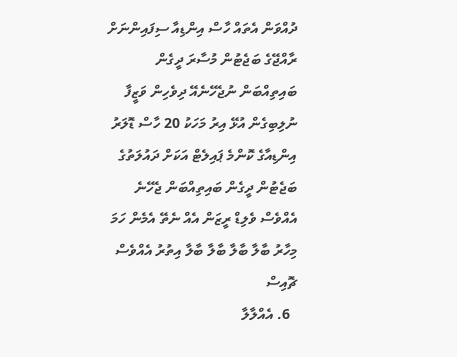ދުއްވަން އެތައް ހާސް އިންޑިއާ ސިފައިންނަށް ރާއްޖޭގެ ބަޖެޓުން މުސާރަ ދީގެން ބައިތިއްބަން ނުޖެހޭނެއޭ ދިވެހިން ވަޒީފާ ނުލިބިގެން އުޅޭ އިރު މަހަކު 20 ހާސް ޑޮލަރު އިންޑިއާގެ ކޮންމެ ޕައިލެޓް އަކަށް ދައުލަތުގެ ބަޖެޓުން ދީގެން ބައިތިއްބަން ޖެހޭނެ އެއްވެސް ވެލިޑް ރީޒަން އެއް ނެތޭ އެމެން ހަމަ މިހާރު ބާލާ ބާލާ ބާލާ ބާލާ އިތުރު އެއްވެސް ޗޮއިސް
  6. އެއްލާލާ